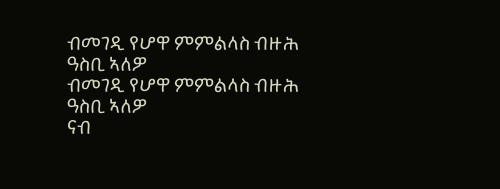ብመገዲ የሆዋ ምምልላስ ብዙሕ ዓስቢ ኣለዎ
ብመገዲ የሆዋ ምምልላስ ብዙሕ ዓስቢ ኣለዎ
ናብ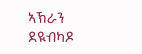ኣኽራን ደዪብካዶ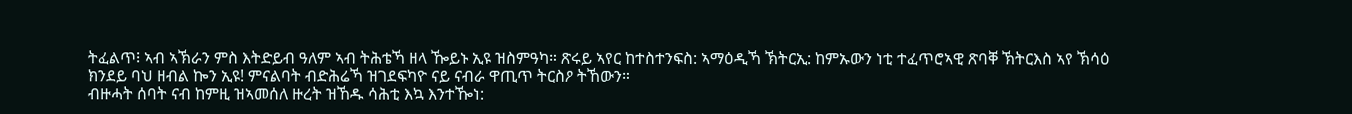ትፈልጥ፧ ኣብ ኣኽራን ምስ እትድይብ ዓለም ኣብ ትሕቴኻ ዘላ ዀይኑ ኢዩ ዝስምዓካ። ጽሩይ ኣየር ከተስተንፍስ: ኣማዕዲኻ ኽትርኢ: ከምኡውን ነቲ ተፈጥሮኣዊ ጽባቐ ኽትርእስ ኣየ ኽሳዕ ክንደይ ባህ ዘብል ኰን ኢዩ! ምናልባት ብድሕሬኻ ዝገደፍካዮ ናይ ናብራ ዋጢጥ ትርስዖ ትኸውን።
ብዙሓት ሰባት ናብ ከምዚ ዝኣመሰለ ዙረት ዝኸዱ ሳሕቲ እኳ እንተዀነ: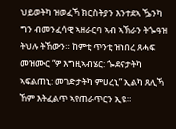ህይወትካ ዝወፈኻ ክርስትያን እንተደኣ ዄንካ ግን ብመንፈሳዊ ኣዘራርባ ኣብ ኣኽራን ትጐዓዝ ትህሉ ትኸውን። ከምቲ ጥንቲ ዝነበረ ጸሓፍ መዝሙር “ዎ እግዚኣብሄር: ጐደናታትካ ኣፍልጠኒ: መገድታትካ ምሀረኒ” ኢልካ ጸሊኻ ኸም እትፈልጥ ኣየጠራጥርን ኢዩ።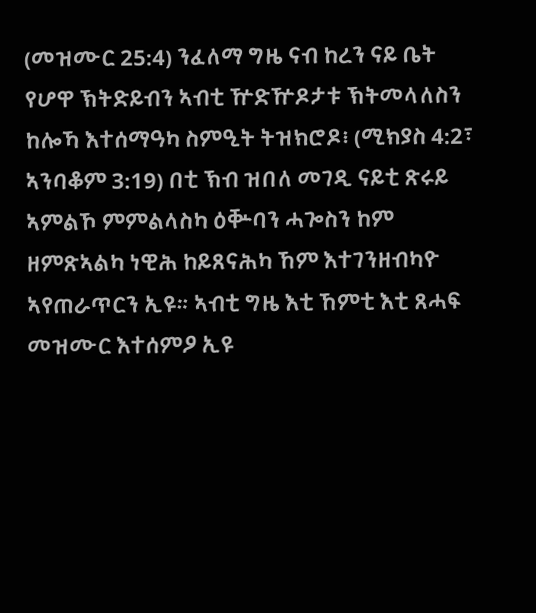(መዝሙር 25:4) ንፈለማ ግዜ ናብ ከረን ናይ ቤት የሆዋ ኽትድይብን ኣብቲ ዅድዅዶታቱ ኽትመላለስን ከሎኻ እተሰማዓካ ስምዒት ትዝክሮዶ፧ (ሚክያስ 4:2፣ ኣንባቆም 3:19) በቲ ኽብ ዝበለ መገዲ ናይቲ ጽሩይ ኣምልኾ ምምልላስካ ዕቝባን ሓጐስን ከም ዘምጽኣልካ ነዊሕ ከይጸናሕካ ኸም እተገንዘብካዮ ኣየጠራጥርን ኢዩ። ኣብቲ ግዜ እቲ ኸምቲ እቲ ጸሓፍ መዝሙር እተሰምዖ ኢዩ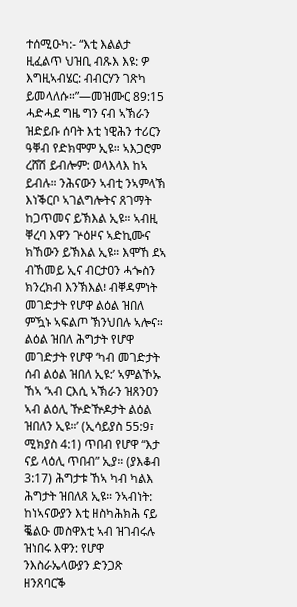ተሰሚዑካ:- “እቲ እልልታ ዚፈልጥ ህዝቢ ብጹእ እዩ: ዎ እግዚኣብሄር: ብብርሃን ገጽካ ይመላለሱ።”—መዝሙር 89:15
ሓድሓደ ግዜ ግን ናብ ኣኽራን ዝድይቡ ሰባት እቲ ነዊሕን ተሪርን ዓቐብ የድክሞም ኢዩ። ኣእጋሮም ረሸሽ ይብሎም: ወላእላእ ከኣ ይብሉ። ንሕናውን ኣብቲ ንኣምላኽ እነቕርቦ ኣገልግሎትና ጸገማት ከጋጥመና ይኽእል ኢዩ። ኣብዚ ቐረባ እዋን ጕዕዞና ኣድኪሙና ክኸውን ይኽእል ኢዩ። እሞኸ ደኣ ብኸመይ ኢና ብርታዐን ሓጐስን ክንረክብ እንኽእል፧ ብቐዳምነት መገድታት የሆዋ ልዕል ዝበለ ምዃኑ ኣፍልጦ ኽንህበሉ ኣሎና።
ልዕል ዝበለ ሕግታት የሆዋ
መገድታት የሆዋ ‘ካብ መገድታት ሰብ ልዕል ዝበለ ኢዩ:’ ኣምልኾኡ ኸኣ ‘ኣብ ርእሲ ኣኽራን ዝጸንዐን ኣብ ልዕሊ ዅድዅዶታት ልዕል ዝበለን ኢዩ።’ (ኢሳይያስ 55:9፣ ሚክያስ 4:1) ጥበብ የሆዋ “እታ ናይ ላዕሊ ጥበብ” ኢያ። (ያእቆብ 3:17) ሕግታቱ ኸኣ ካብ ካልእ ሕግታት ዝበለጸ ኢዩ። ንኣብነት: ከነኣናውያን እቲ ዘስካሕክሕ ናይ ቘልዑ መስዋእቲ ኣብ ዝገብሩሉ ዝነበሩ እዋን: የሆዋ ንእስራኤላውያን ድንጋጽ ዘንጸባርቕ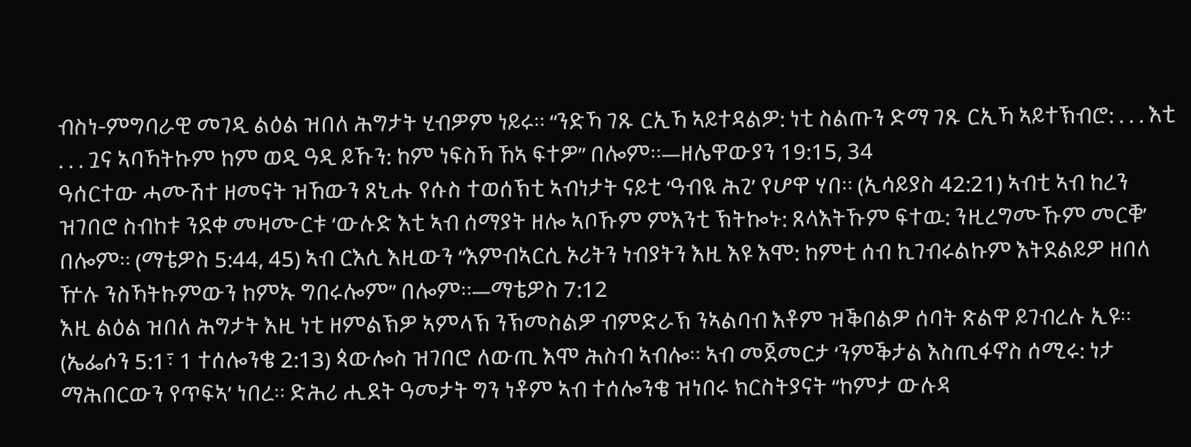ብስነ-ምግባራዊ መገዲ ልዕል ዝበለ ሕግታት ሂብዎም ነይሩ። “ንድኻ ገጹ ርኢኻ ኣይተዳልዎ: ነቲ ስልጡን ድማ ገጹ ርኢኻ ኣይተኽብሮ: . . . እቲ . . . ጓና ኣባኻትኩም ከም ወዲ ዓዲ ይኹን: ከም ነፍስኻ ኸኣ ፍተዎ” በሎም።—ዘሌዋውያን 19:15, 34
ዓሰርተው ሓሙሽተ ዘመናት ዝኸውን ጸኒሑ የሱስ ተወሰኽቲ ኣብነታት ናይቲ ‘ዓብዪ ሕጊ’ የሆዋ ሃበ። (ኢሳይያስ 42:21) ኣብቲ ኣብ ከረን ዝገበሮ ስብከቱ ንደቀ መዛሙርቱ ‘ውሉድ እቲ ኣብ ሰማያት ዘሎ ኣቦኹም ምእንቲ ኽትኰኑ: ጸላእትኹም ፍተዉ: ንዚረግሙኹም መርቑ’ በሎም። (ማቴዎስ 5:44, 45) ኣብ ርእሲ እዚውን “እምብኣርሲ ኦሪትን ነብያትን እዚ እዩ እሞ: ከምቲ ሰብ ኪገብሩልኩም እትደልይዎ ዘበለ ዅሉ ንስኻትኩምውን ከምኡ ግበሩሎም” በሎም።—ማቴዎስ 7:12
እዚ ልዕል ዝበለ ሕግታት እዚ ነቲ ዘምልኽዎ ኣምላኽ ንኽመስልዎ ብምድራኽ ንኣልባብ እቶም ዝቕበልዎ ሰባት ጽልዋ ይገብረሉ ኢዩ። (ኤፌሶን 5:1፣ 1 ተሰሎንቄ 2:13) ጳውሎስ ዝገበሮ ለውጢ እሞ ሕስብ ኣብሎ። ኣብ መጀመርታ ‘ንምቕታል እስጢፋኖስ ሰሚሩ: ነታ ማሕበርውን የጥፍኣ’ ነበረ። ድሕሪ ሒደት ዓመታት ግን ነቶም ኣብ ተሰሎንቄ ዝነበሩ ክርስትያናት “ከምታ ውሉዳ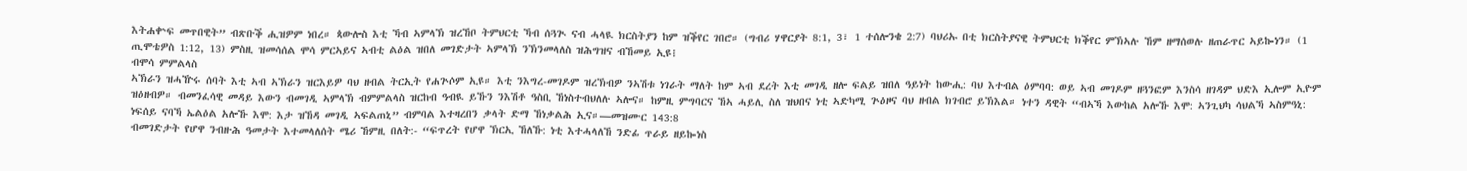እትሐቍፍ መጥበዊት” ብጽቡቕ ሒዝዎም ነበረ። ጳውሎስ እቲ ኻብ ኣምላኽ ዝረኸቦ ትምህርቲ ኻብ ሰጓጒ ናብ ሓላዪ ክርስትያን ከም ዝቕየር ገበሮ። (ግብሪ ሃዋርያት 8:1, 3፣ 1 ተሰሎንቄ 2:7) ባህሪኡ በቲ ክርስትያናዊ ትምህርቲ ክቕየር ምኽኣሉ ኸም ዘማሰወሉ ዘጠራጥር ኣይኰነን። (1 ጢሞቴዎስ 1:12, 13) ምስዚ ዝመሳሰል ሞሳ ምርኣይና ኣብቲ ልዕል ዝበለ መገድታት ኣምላኽ ንኽንመላለስ ዝሕግዝና ብኸመይ ኢዩ፧
ብሞሳ ምምልላስ
ኣኽራን ዝሓዅሩ ሰባት እቲ ኣብ ኣኽራን ዝርእይዎ ባህ ዘብል ትርኢት የሐጕሶም ኢዩ። እቲ ንእግረ-መገዶም ዝረኽብዎ ንኣሽቱ ነገራት ማለት ከም ኣብ ደረት እቲ መገዲ ዘሎ ፍልይ ዝበለ ዓይነት ከውሒ: ባህ እተብል ዕምባባ: ወይ ኣብ መገዶም ዘጓንፎም እንስሳ ዘገዳም ህድእ ኢሎም ኢዮም ዝዕዘብዎ። ብመንፈሳዊ መዳይ እውን ብመገዲ ኣምላኽ ብምምልላስ ዝርከብ ዓብዪ ይኹን ንእሽቶ ዓስቢ ኸነስተብህለሉ ኣሎና። ከምዚ ምግባርና ኸኣ ሓይሊ ስለ ዝህበና ነቲ ኣድካሚ ጕዕዞና ባህ ዘብል ክገብሮ ይኽእል። ነተን ዳዊት “ብኣኻ እውከል አሎኹ እሞ: ኣንጊህካ ሳህልኻ ኣስምዓኒ: ነፍሰይ ናባኻ ኤልዕል አሎኹ እሞ: እታ ዝኸዳ መገዲ ኣፍልጠኒ” ብምባል እተዛረበን ቃላት ድማ ኸነቃልሕ ኢና።—መዝሙር 143:8
ብመገድታት የሆዋ ንብዙሕ ዓመታት እተመላለሰት ሜሪ ኸምዚ በለት:- “ፍጥረት የሆዋ ኽርኢ ኸለኹ: ነቲ እተሓላለኸ ንድፊ ጥራይ ዘይኰነስ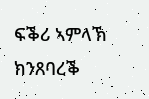ፍቕሪ ኣምላኽ ክንጸባረቕ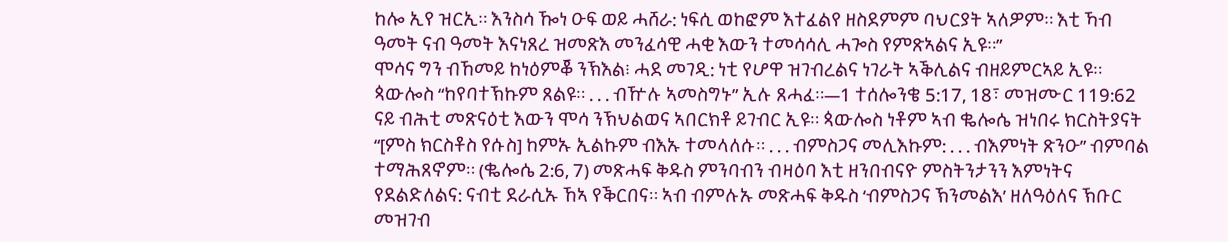ከሎ ኢየ ዝርኢ። እንስሳ ዀነ ዑፍ ወይ ሓሸራ: ነፍሲ ወከፎም እተፈልየ ዘስደምም ባህርያት ኣለዎም። እቲ ኻብ ዓመት ናብ ዓመት እናነጸረ ዝመጽእ መንፈሳዊ ሓቂ እውን ተመሳሳሊ ሓጐስ የምጽኣልና ኢዩ።”
ሞሳና ግን ብኸመይ ከነዕምቖ ንኽእል፧ ሓደ መገዲ: ነቲ የሆዋ ዝገብረልና ነገራት ኣቕሊልና ብዘይምርኣይ ኢዩ። ጳውሎስ “ከየባተኽኩም ጸልዩ። . . . ብዅሉ ኣመስግኑ” ኢሉ ጸሓፈ።—1 ተሰሎንቄ 5:17, 18፣ መዝሙር 119:62
ናይ ብሕቲ መጽናዕቲ እውን ሞሳ ንኽህልወና ኣበርክቶ ይገብር ኢዩ። ጳውሎስ ነቶም ኣብ ቈሎሴ ዝነበሩ ክርስትያናት “[ምስ ክርስቶስ የሱስ] ከምኡ ኢልኩም ብእኡ ተመላለሱ። . . . ብምስጋና መሊእኩም: . . . ብእምነት ጽንዑ” ብምባል ተማሕጸኖም። (ቈሎሴ 2:6, 7) መጽሓፍ ቅዱስ ምንባብን ብዛዕባ እቲ ዘንበብናዮ ምስትንታንን እምነትና የደልድለልና: ናብቲ ደራሲኡ ኸኣ የቕርበና። ኣብ ብምሉኡ መጽሓፍ ቅዱስ ‘ብምስጋና ኽንመልእ’ ዘለዓዕለና ኽቡር መዝገብ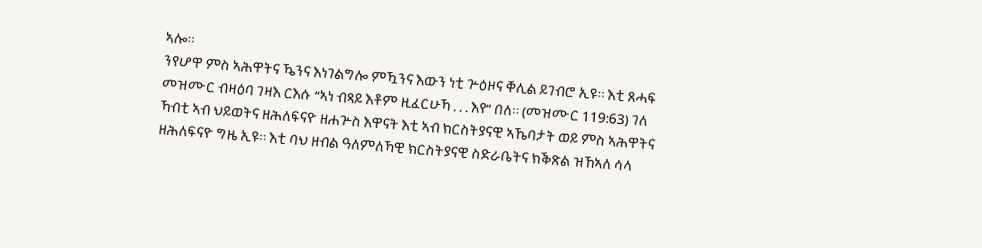ኣሎ።
ንየሆዋ ምስ ኣሕዋትና ዄንና እነገልግሎ ምዃንና እውን ነቲ ጕዕዞና ቐሊል ይገብሮ ኢዩ። እቲ ጸሓፍ መዝሙር ብዛዕባ ገዛእ ርእሱ “ኣነ ብጻይ እቶም ዚፈርሁኻ . . . እየ” በለ። (መዝሙር 119:63) ገለ ኻብቲ ኣብ ህይወትና ዘሕለፍናዮ ዘሐጕስ እዋናት እቲ ኣብ ክርስትያናዊ ኣኼባታት ወይ ምስ ኣሕዋትና ዘሕለፍናዮ ግዜ ኢዩ። እቲ ባህ ዘብል ዓለምለኻዊ ክርስትያናዊ ስድራቤትና ክቕጽል ዝኸኣለ ሳላ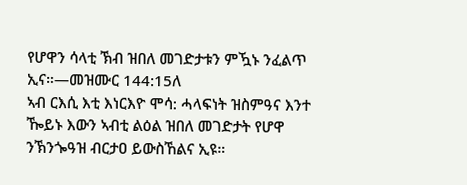የሆዋን ሳላቲ ኽብ ዝበለ መገድታቱን ምዃኑ ንፈልጥ ኢና።—መዝሙር 144:15ለ
ኣብ ርእሲ እቲ እነርእዮ ሞሳ: ሓላፍነት ዝስምዓና እንተ ዀይኑ እውን ኣብቲ ልዕል ዝበለ መገድታት የሆዋ ንኽንጐዓዝ ብርታዐ ይውስኸልና ኢዩ።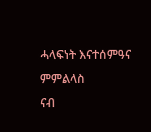ሓላፍነት እናተሰምዓና ምምልላስ
ናብ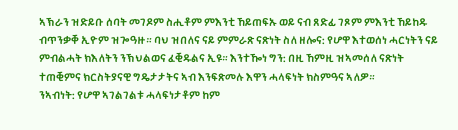ኣኽራን ዝድይቡ ሰባት መገዶም ስሒቶም ምእንቲ ኸይጠፍኡ ወይ ናብ ጸድፊ ገጾም ምእንቲ ኸይከዱ ብጥንቃቐ ኢዮም ዝጐዓዙ። ባህ ዝበለና ናይ ምምራጽ ናጽነት ስለ ዘሎና: የሆዋ እተወሰነ ሓርነትን ናይ ምብልሓት ክእለትን ንኽህልወና ፈቒዱልና ኢዩ። እንተዀነ ግን: በዚ ኸምዚ ዝኣመሰለ ናጽነት ተጠቒምና ክርስትያናዊ ግዴታታትና ኣብ እንፍጽመሉ እዋን ሓላፍነት ክስምዓና ኣለዎ።
ንኣብነት: የሆዋ ኣገልገልቱ ሓላፍነታቶም ከም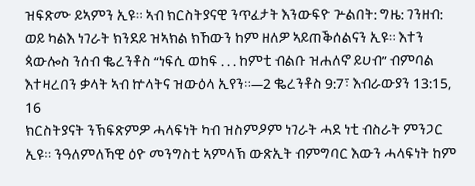ዝፍጽሙ ይኣምን ኢዩ። ኣብ ክርስትያናዊ ንጥፈታት እንውፍዮ ጕልበት: ግዜ: ገንዘብ: ወይ ካልእ ነገራት ክንደይ ዝኣክል ክኸውን ከም ዘለዎ ኣይጠቕሰልናን ኢዩ። እተን ጳውሎስ ንሰብ ቈረንቶስ “ነፍሲ ወከፍ . . . ከምቲ ብልቡ ዝሐለኖ ይሀብ” ብምባል እተዛረበን ቃላት ኣብ ኵላትና ዝውዕላ ኢየን።—2 ቈረንቶስ 9:7፣ እብራውያን 13:15, 16
ክርስትያናት ንኽፍጽምዎ ሓላፍነት ካብ ዝስምዖም ነገራት ሓደ ነቲ ብስራት ምንጋር ኢዩ። ንዓለምለኻዊ ዕዮ መንግስቲ ኣምላኽ ውጽኢት ብምግባር እውን ሓላፍነት ከም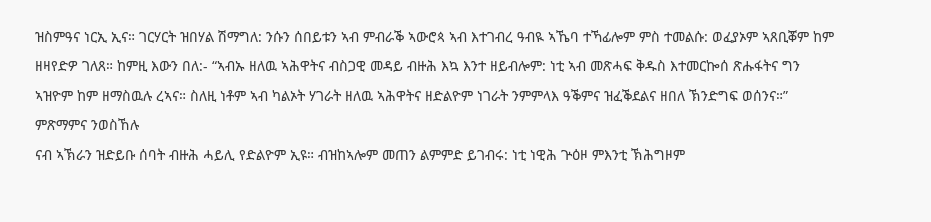ዝስምዓና ነርኢ ኢና። ገርሃርት ዝበሃል ሽማግለ: ንሱን ሰበይቱን ኣብ ምብራቕ ኣውሮጳ ኣብ እተገብረ ዓብዪ ኣኼባ ተኻፊሎም ምስ ተመልሱ: ወፈያኦም ኣጸቢቖም ከም ዘዛየድዎ ገለጸ። ከምዚ እውን በለ:- “ኣብኡ ዘለዉ ኣሕዋትና ብስጋዊ መዳይ ብዙሕ እኳ እንተ ዘይብሎም: ነቲ ኣብ መጽሓፍ ቅዱስ እተመርኰሰ ጽሑፋትና ግን ኣዝዮም ከም ዘማስዉሉ ረኣና። ስለዚ ነቶም ኣብ ካልኦት ሃገራት ዘለዉ ኣሕዋትና ዘድልዮም ነገራት ንምምላእ ዓቕምና ዝፈቕደልና ዘበለ ኽንድግፍ ወሰንና።”
ምጽማምና ንወስኸሉ
ናብ ኣኽራን ዝድይቡ ሰባት ብዙሕ ሓይሊ የድልዮም ኢዩ። ብዝከኣሎም መጠን ልምምድ ይገብሩ: ነቲ ነዊሕ ጕዕዞ ምእንቲ ኽሕግዞም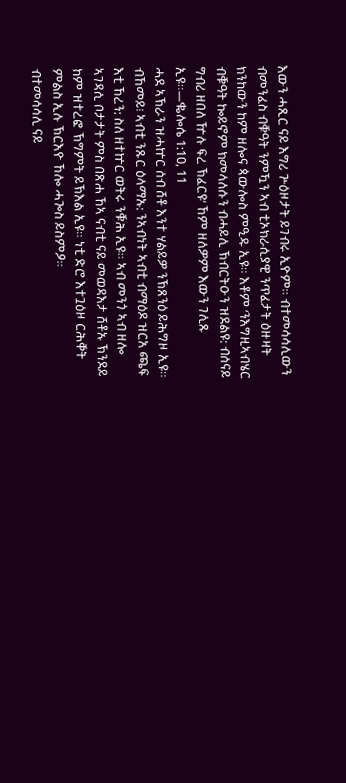እውን ሓጺር ናይ እግሪ ጕዕዞታት ይገብሩ ኢዮም። ብተመሳሳሊውን ብመንፈስ ብቑዓት ንምዃን ኣብ ቲኦክራሲያዊ ንጥፈታት ዕዙዛት ክንከውን ከም ዘሎና ጳውሎስ ምዒዱ ኢዩ። እቶም ‘ንእግዚኣብሄር ብቑዓት ኰይኖም ክመላለሱን ብሓይሊ ኽብርትዑን ዝደልዩ: ብሰናይ ግብሪ ዘበለ ዅሉ ፍረ ኽፈርዩ’ ኸም ዘለዎም እውን ገሊጹ ኢዩ።—ቈሎሴ 1:10, 11
ሓደ ኣኽራን ዝሓኵር ሰብ ሸቶ እንተ ሃልይዎ ንኽጸንዕ ይሕግዞ ኢዩ። ብኸመይ፧ ኣብቲ ንጹር ዕላማኡ: ንኣብነት ኣብቲ ብማዕዶ ዝርአ ጫፍ እቲ ኸረን: ስለ ዘተኵር ወትሩ ንቑሕ ኢዩ። ኣብ መንጎ ኣብ ዘሎ ኣገዳሲ ቦታታት ምስ በጽሐ ኸኣ ናብቲ ናይ መወዳእታ ሸቶኡ ኽንደይ ከም ዝተረፎ ኽግምት ይኽእል ኢዩ። ነቲ ድሮ እተጓዕዞ ርሕቐት ምልስ ኢሉ ኽርእዮ ኸሎ ሓጐስ ይስምዖ።
ብተመሳሳሊ ናይ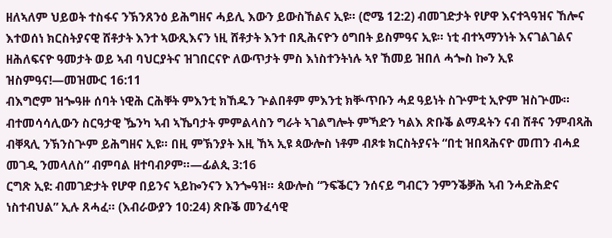ዘለኣለም ህይወት ተስፋና ንኽንጸንዕ ይሕግዘና ሓይሊ እውን ይውስኸልና ኢዩ። (ሮሜ 12:2) ብመገድታት የሆዋ እናተጓዓዝና ኸሎና እተወሰነ ክርስትያናዊ ሸቶታት እንተ ኣውጺእናን ነዚ ሸቶታት እንተ በጺሕናዮን ዕግበት ይስምዓና ኢዩ። ነቲ ብተኣማንነት እናገልገልና ዘሕለፍናዮ ዓመታት ወይ ኣብ ባህርያትና ዝገበርናዮ ለውጥታት ምስ እነስተንትነሉ ኣየ ኸመይ ዝበለ ሓጐስ ኰን ኢዩ ዝስምዓና!—መዝሙር 16:11
ብእግሮም ዝጐዓዙ ሰባት ነዊሕ ርሕቐት ምእንቲ ክኸዱን ጕልበቶም ምእንቲ ክቝጥቡን ሓደ ዓይነት ስጕምቲ ኢዮም ዝስጕሙ። ብተመሳሳሊውን ስርዓታዊ ዄንካ ኣብ ኣኼባታት ምምልላስን ግራት ኣገልግሎት ምኻድን ካልእ ጽቡቕ ልማዳትን ናብ ሸቶና ንምብጻሕ ብቐጻሊ ንኽንስጕም ይሕግዘና ኢዩ። በዚ ምኽንያት እዚ ኸኣ ኢዩ ጳውሎስ ነቶም ብጾቱ ክርስትያናት “በቲ ዝበጻሕናዮ መጠን ብሓደ መገዲ ንመላለስ” ብምባል ዘተባብዖም።—ፊልጲ 3:16
ርግጽ ኢዩ: ብመገድታት የሆዋ በይንና ኣይኰንናን እንጐዓዝ። ጳውሎስ “ንፍቕርን ንሰናይ ግብርን ንምንቕቓሕ ኣብ ንሓድሕድና ነስተብህል” ኢሉ ጸሓፈ። (እብራውያን 10:24) ጽቡቕ መንፈሳዊ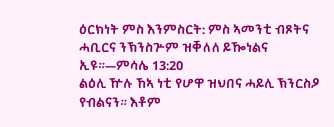ዕርክነት ምስ እንምስርት: ምስ ኣመንቲ ብጾትና ሓቢርና ንኽንስጕም ዝቐለለ ይዀነልና ኢዩ።—ምሳሌ 13:20
ልዕሊ ዅሉ ኸኣ ነቲ የሆዋ ዝህበና ሓይሊ ኽንርስዖ የብልናን። እቶም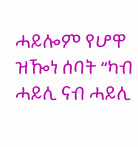ሓይሎም የሆዋ ዝዀነ ሰባት “ካብ ሓይሊ ናብ ሓይሊ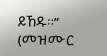ይኸዱ።” (መዝሙር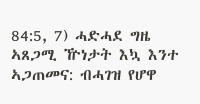84:5, 7) ሓድሓደ ግዜ ኣጸጋሚ ዅነታት እኳ እንተ ኣጋጠመና: ብሓገዝ የሆዋ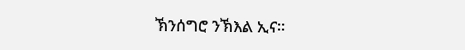ኽንሰግሮ ንኽእል ኢና።